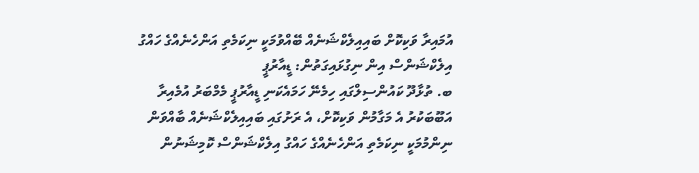އުމައިރާ ވަކިކޮށް ބައިއިލެކްޝަނެއް ބޭއްވުމަކީ ނިކަމެތި އަންހެނެއްގެ ހައްގު އިލެކްޝަންސް އިން ނިގުޅައިގަތުން: ޑީއާރުޕީ
ބ. ތުޅާދޫ ކައުންސިލްގައި ހިމެނޭ ހަމައެކަނި ޑީއާރުޕީ މެމްބަރު އުމެއިރާ އަބޫބަކުރު އެ މަގާމުން ވަކިކޮށް، އެ ރަށުގައި ބައިއިލެކްޝަނެއް ބާއްވަން ނިންމުމަކީ ނިކަމެތި އަންހެނެއްގެ ހައްގު އިލެކްޝަންސް ކޮމިޝަނުން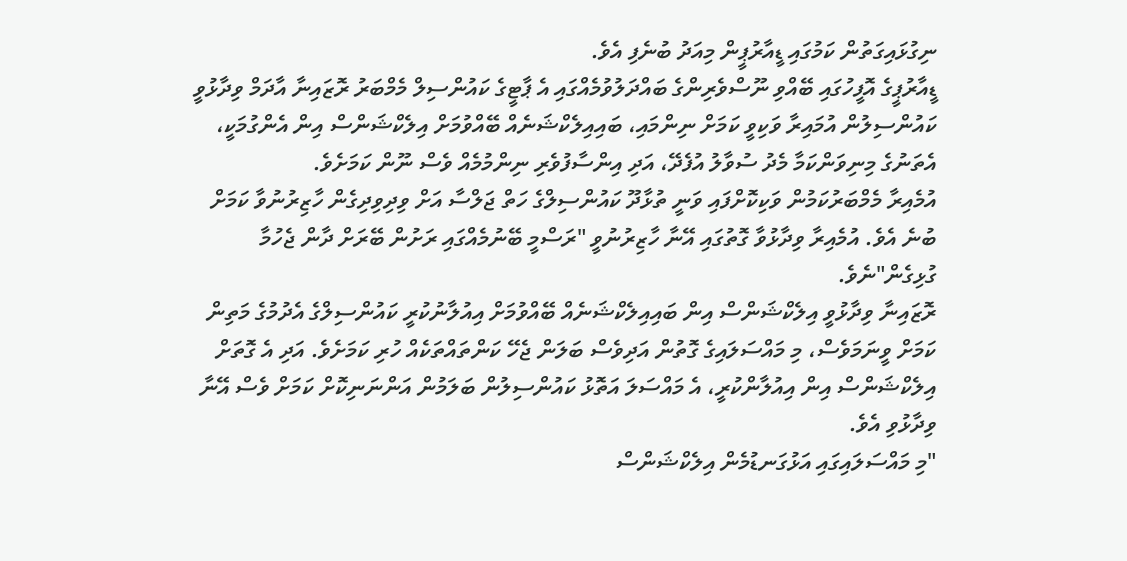ނިގުޅައިގަތުން ކަމުގައި ޑީއާރުޕީން މިއަދު ބުނެފި އެވެ.
ޑީއާރުޕީގެ އޮފީހުގައި ބޭއްވި ނޫސްވެރިންގެ ބައްދަލުވުމެއްގައި އެ ޕާޓީގެ ކައުންސިލް މެމްބަރު ރޮޒައިނާ އާދަމް ވިދާޅުވީ ކައުންސިލުން އުމައިރާ ވަކިވީ ކަމަށް ނިންމައި، ބައިއިލެކްޝަނެއް ބޭއްވުމަށް އިލެކްޝަންސް އިން އެންގުމަކީ، އެތަނުގެ މިނިވަންކަމާ މެދު ސުވާލު އުފެދޭ، އަދި އިންސާފުވެރި ނިންމުމެއް ވެސް ނޫން ކަމަށެވެ.
އުމެއިރާ މެމްބަރުކަމުން ވަކިކޮށްފައި ވަނީ ތުޅާދޫ ކައުންސިލްގެ ހަތް ޖަލްސާ އަށް ވިދިވިދިގެން ހާޒިރުނުވާ ކަމަށް ބުނެ އެވެ. އުމެއިރާ ވިދާޅުވާ ގޮތުގައި އޭނާ ހާޒިރުނުވީ "ރަސްމީ ބޭނުމެއްގައި ރަށުން ބޭރަށް ދާން ޖެހުމާ ގުޅިގެން"ނެވެ.
ރޮޒައިނާ ވިދާޅުވީ އިލެކްޝަންސް އިން ބައިއިލެކްޝަނެއް ބޭއްވުމަށް އިއުލާނުކުރީ ކައުންސިލްގެ އެދުމުގެ މަތިން ކަމަށް ވީނަމަވެސް، މި މައްސަލައިގެ ގޮތުން އަދިވެސް ބަލަން ޖެހޭ ކަންތައްތަކެއް ހުރި ކަމަށެވެ. އަދި އެ ގޮތަށް އިލެކްޝަންސް އިން އިއުލާންކުރީ، އެ މައްސަލަ އަތޮޅު ކައުންސިލުން ބަލަމުން އަންނަނިކޮށް ކަމަށް ވެސް އޭނާ ވިދާޅުވި އެވެ.
"މި މައްސަލައިގައި އަޅުގަނޑުމެން އިލެކްޝަންސް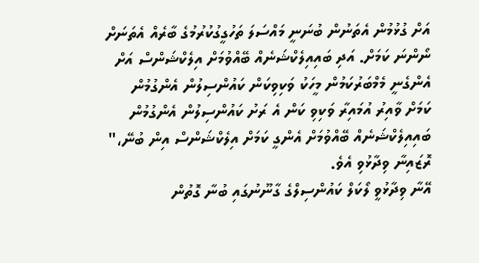އަށް ގުޅުމުން އެތަނުން ބުނަނީ މައްސަލަ ތަހުގީގުކުރުމުގެ ބާރެއް އެތަނަށް ނޯންނަ ކަމަށް. އަދި ބައިއިލެކްޝަނެއް ބޭއްވުމަށް އިލެކްޝަންސް އަށް އެންގެނީ މެމްބަރުކަމުން މީހަކު ވަކިވިކަން ކައުންސިލުން އެންގުމުން ކަމަށް ވާއިރު އުމައިރާ ވަކިވި ކަން އެ ރަށު ކައުންސިލުން އެންގުމުން ބައިއިލެކްޝަނެއް ބޭއްވުމަށް އެންގީ ކަމަށް އިލެކްޝަންސް އިން ބުނޭ،" ރޮޒައިނާ ވިދާޅުވި އެވެ.
އޭނާ ވިދާޅުވީ ލޯކަލް ކައުންސިލްގެ ގާނޫނުގައި ބުނާ ގޮތުން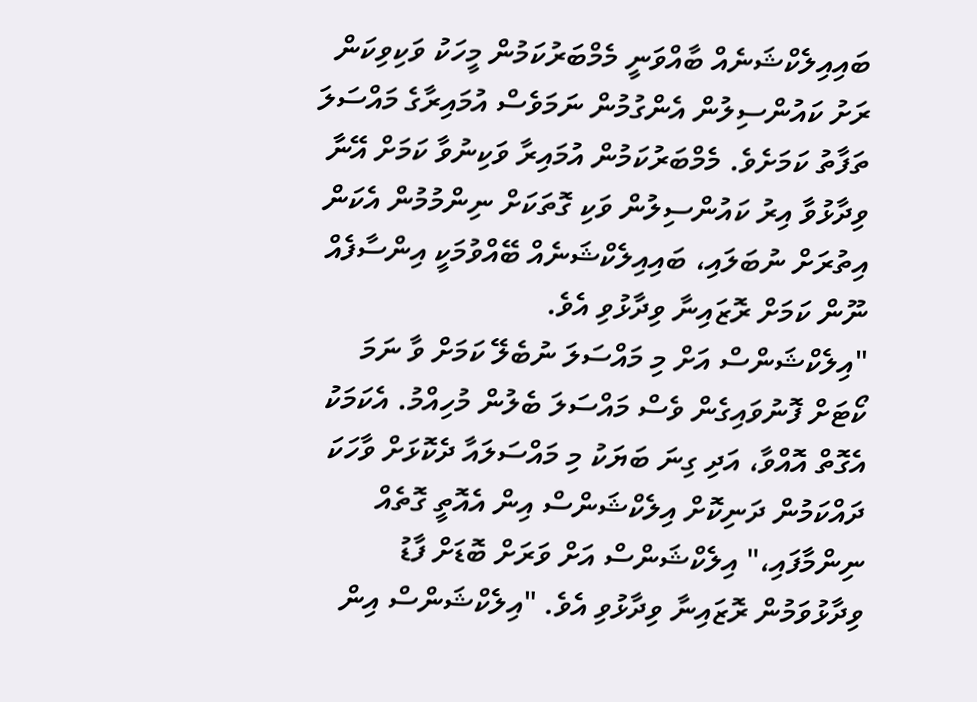ބައިއިލެކްޝަނެއް ބާއްވަނީ މެމްބަރުކަމުން މީހަކު ވަކިވިކަން ރަށު ކައުންސިލުން އެންގުމުން ނަމަވެސް އުމައިރާގެ މައްސަލަ ތަފާތު ކަމަށެވެ. މެމްބަރުކަމުން އުމައިރާ ވަކިނުވާ ކަމަށް އޭނާ ވިދާޅުވާ އިރު ކައުންސިލުން ވަކި ގޮތަކަށް ނިންމުމުން އެކަން އިތުރަށް ނުބަލައި، ބައިއިލެކްޝަނެއް ބޭއްވުމަކީ އިންސާފެއް ނޫން ކަމަށް ރޮޒައިނާ ވިދާޅުވި އެވެ.
"އިލެކްޝަންސް އަށް މި މައްސަލަ ނުބެލޭ ކަމަށް ވާ ނަމަ ކޯޓަށް ފޮނުވައިގެން ވެސް މައްސަލަ ބެލުން މުހިއްމު. އެކަމަކު އެގޮތް އޮއްވާ، އަދި ގިނަ ބަޔަކު މި މައްސަލައާ ދެކޮޅަށް ވާހަކަ ދައްކަމުން ދަނިކޮށް އިލެކްޝަންސް އިން އެއޮތީ ގޮތެއް ނިންމާފައި،" އިލެކްޝަންސް އަށް ވަރަށް ބޮޑަށް ފާޑު ވިދާޅުވަމުން ރޮޒައިނާ ވިދާޅުވި އެވެ. "އިލެކްޝަންސް އިން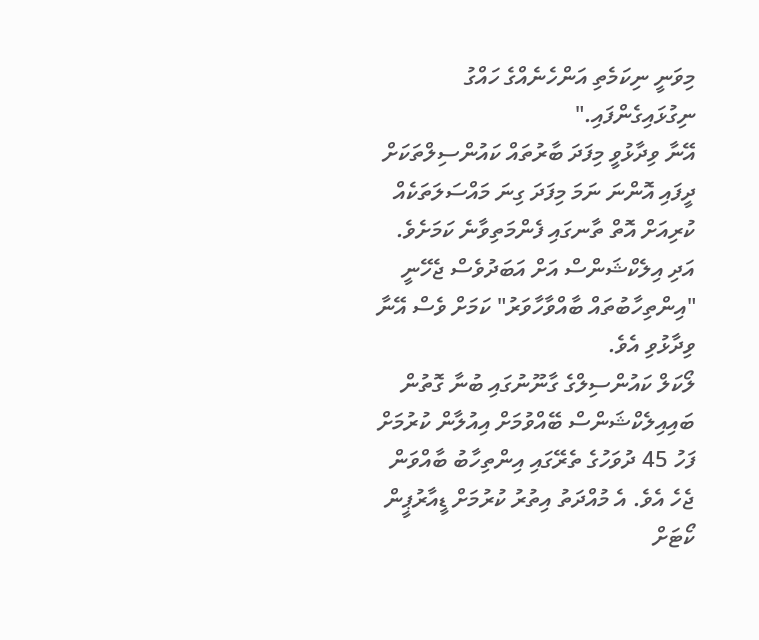މިވަނީ ނިކަމެތި އަންހެނެއްގެ ހައްގު ނިގުޅައިގެންފައި."
އޭނާ ވިދާޅުވީ މިފަދަ ބާރުތައް ކައުންސިލްތަކަށް ދީފައި އޮންނަ ނަމަ މިފަދަ ގިނަ މައްސަލަތަކެއް ކުރިއަށް އޮތް ތާނގައި ފެންމަތިވާނެ ކަމަށެވެ. އަދި އިލެކްޝަންސް އަށް އަބަދުވެސް ޖެހޭނީ "އިންތިހާބުތައް ބާއްވާހާވަރު" ކަމަށް ވެސް އޭނާ ވިދާޅުވި އެވެ.
ލޯކަލް ކައުންސިލްގެ ގާނޫނުގައި ބުނާ ގޮތުން ބައިއިލެކްޝަންސް ބޭއްވުމަށް އިއުލާން ކުރުމަށް ފަހު 45 ދުވަހުގެ ތެރޭގައި އިންތިހާބު ބާއްވަން ޖެހެ އެވެ. އެ މުއްދަތު އިތުރު ކުރުމަށް ޑީއާރުޕީން ކޯޓަށް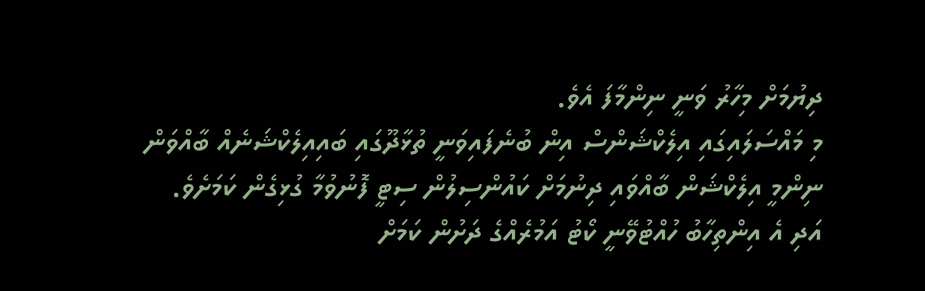ދިޔުމަށް މިހާރު ވަނީ ނިންމާފަ އެވެ.
މި މައްސަލައިގައި އިލެކްޝަންސް އިން ބުނެފައިވަނީ ތުޅާދޫގައި ބައިއިލެކްޝަނެއް ބާއްވަން ނިންމީ އިލެކްޝަން ބާއްވައި ދިނުމަށް ކައުންސިލުން ސިޓީ ފޮނުވުމާ ގުޅިގެން ކަމަށެވެ. އަދި އެ އިންތިހާބު ހުއްޓުވޭނީ ކޯޓު އަމުރެއްގެ ދަށުން ކަމަށް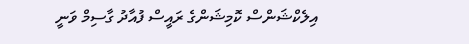އިލެކްޝަންސް ކޮމިޝަންގެ ރައީސް ފުއާދު ގާސިމް ވަނީ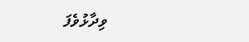ވިދާޅުވެފަ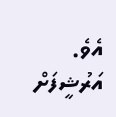އެވެ.
އަރުޝީފަށް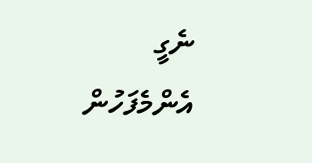ނެގީ
އެންމެފަހުން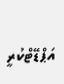އަޕްޑޭޓްކުރީ